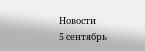Новости
5 сентябрь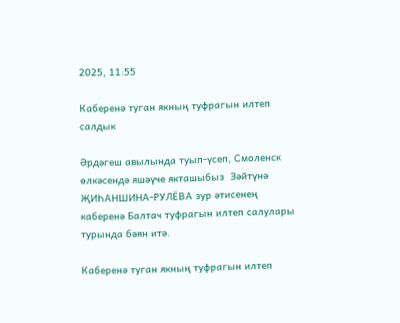2025, 11:55

Каберенә туган якның туфрагын илтеп салдык

Әрдәгеш авылында туып-үсеп, Смоленск өлкәсендә яшәүче якташыбыз  Зәйтүнә ҖИҺАНШИНА-РУЛЁВА зур әтисенең каберенә Балтач туфрагын илтеп салулары турында бәян итә.

Каберенә туган якның туфрагын илтеп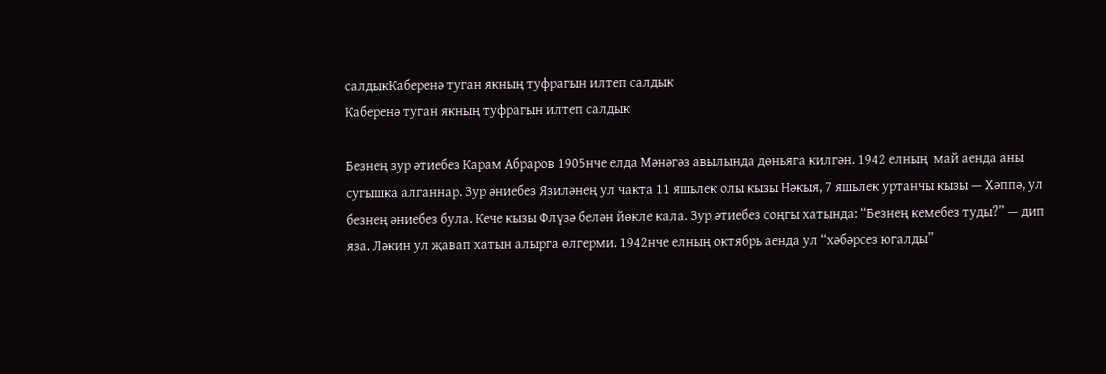салдыкКаберенә туган якның туфрагын илтеп салдык
Каберенә туган якның туфрагын илтеп салдык

Безнең зур әтиебез Карам Абраров 1905нче елда Мәнәгәз авылында дөньяга килгән. 1942 елның  май аенда аны сугышка алганнар. Зур әниебез Язиләнең ул чакта 11 яшьлек олы кызы Нәкыя, 7 яшьлек уртанчы кызы — Хәппә, ул безнең әниебез була. Кече кызы Флүзә белән йөкле кала. Зур әтиебез соңгы хатында: “Безнең кемебез туды?” — дип яза. Ләкин ул җавап хатын алырга өлгерми. 1942нче елның октябрь аенда ул “хәбәрсез югалды”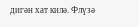дигән хат килә. Флүзә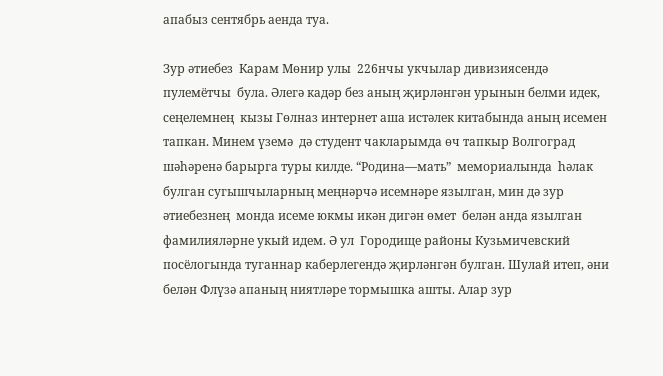апабыз сентябрь аенда туа.

Зур әтиебез  Карам Мөнир улы  226нчы укчылар дивизиясендә  пулемётчы  була. Әлегә кадәр без аның җирләнгән урынын белми идек, сеңелемнең  кызы Гөлназ интернет аша истәлек китабында аның исемен тапкан. Минем үземә  дә студент чакларымда өч тапкыр Волгоград шәһәренә барырга туры килде. “Родина—мать”  мемориалында  һәлак булган сугышчыларның меңнәрчә исемнәре язылган, мин дә зур әтиебезнең  монда исеме юкмы икән дигән өмет  белән анда язылган фамилияләрне укый идем. Ә ул  Городище районы Кузьмичевский посёлогында туганнар каберлегендә җирләнгән булган. Шулай итеп, әни белән Флүзә апаның ниятләре тормышка ашты. Алар зур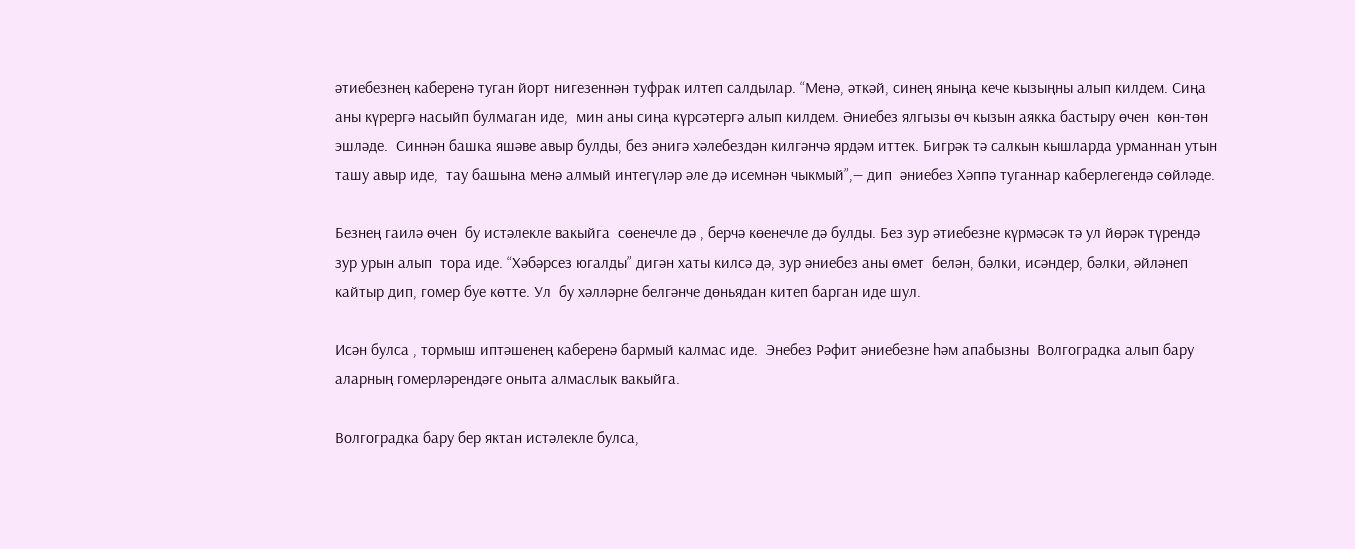әтиебезнең каберенә туган йорт нигезеннән туфрак илтеп салдылар. “Менә, әткәй, синең яныңа кече кызыңны алып килдем. Сиңа аны күрергә насыйп булмаган иде,  мин аны сиңа күрсәтергә алып килдем. Әниебез ялгызы өч кызын аякка бастыру өчен  көн-төн эшләде.  Синнән башка яшәве авыр булды, без әнигә хәлебездән килгәнчә ярдәм иттек. Бигрәк тә салкын кышларда урманнан утын ташу авыр иде,  тау башына менә алмый интегүләр әле дә исемнән чыкмый”,— дип  әниебез Хәппә туганнар каберлегендә сөйләде.

Безнең гаилә өчен  бу истәлекле вакыйга  сөенечле дә , берчә көенечле дә булды. Без зур әтиебезне күрмәсәк тә ул йөрәк түрендә зур урын алып  тора иде. “Хәбәрсез югалды” дигән хаты килсә дә, зур әниебез аны өмет  белән, бәлки, исәндер, бәлки, әйләнеп кайтыр дип, гомер буе көтте. Ул  бу хәлләрне белгәнче дөньядан китеп барган иде шул.

Исән булса , тормыш иптәшенең каберенә бармый калмас иде.  Энебез Рәфит әниебезне һәм апабызны  Волгоградка алып бару аларның гомерләрендәге оныта алмаслык вакыйга.

Волгоградка бару бер яктан истәлекле булса,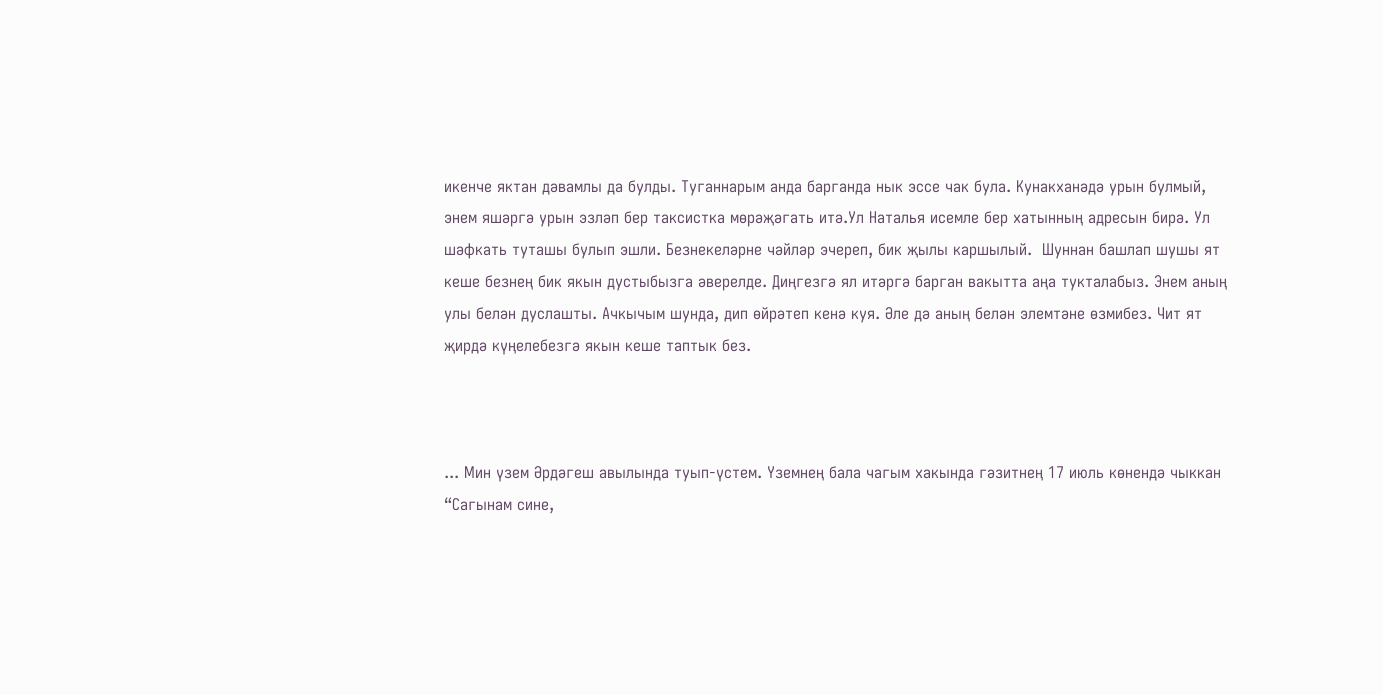икенче яктан дәвамлы да булды. Туганнарым анда барганда нык эссе чак була. Кунакханәдә урын булмый, энем яшәргә урын эзләп бер таксистка мөрәҗәгать итә.Ул Наталья исемле бер хатынның адресын бирә. Ул шәфкать туташы булып эшли. Безнекеләрне чәйләр эчереп, бик җылы каршылый.  Шуннан башлап шушы ят кеше безнең бик якын дустыбызга әверелде. Диңгезгә ял итәргә барган вакытта аңа тукталабыз. Энем аның улы белән дуслашты. Ачкычым шунда, дип өйрәтеп кенә куя. Әле дә аның белән элемтәне өзмибез. Чит ят җирдә күңелебезгә якын кеше таптык без.



... Мин үзем Әрдәгеш авылында туып-үстем. Үземнең бала чагым хакында гәзитнең 17 июль көнендә чыккан “Сагынам сине,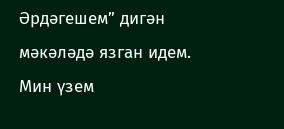Әрдәгешем” дигән мәкәләдә язган идем. Мин үзем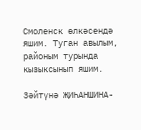Смоленск өлкәсендә яшим. Туган авылым, районым турында кызыксынып яшим.

Зәйтүнә ҖИҺАНШИНА-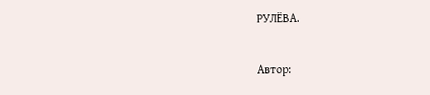РУЛЁВА.

Автор: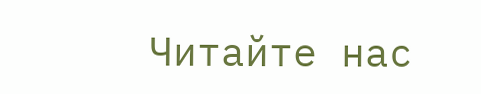Читайте нас